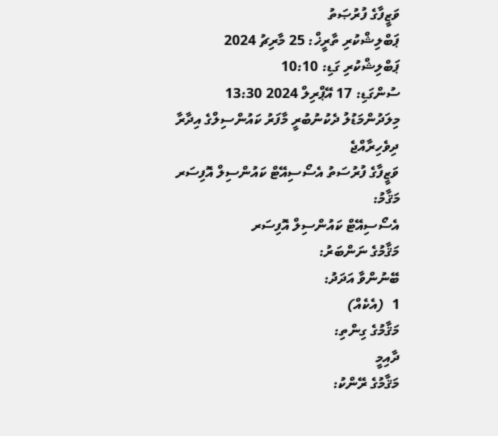ވަޒީފާގެ ފުރުޞަތު
ޕަބްލިޝްކުރި ތާރީޚް: 25 މާރިޗު 2024
ޕަބްލިޝްކުރި ގަޑި: 10:10
ސުންގަޑި: 17 އޭޕްރިލް 2024 13:30
މިލަދުންމަޑުލު ދެކުނުބުރީ މާފަރު ކައުންސިލްގެ އިދާރާ
ދިވެހިރާއްޖެ
ވަޒީފާގެ ފުރުސަތު އެސޯސިއޭޓް ކައުންސިލް އޮފިސަރ
މަޤާމު:
އެސޯސިއޭޓް ކައުންސިލް އޮފިސަރ
މަޤާމުގެ ނަންބަރު:
ބޭނުންވާ އަދަދު:
1  (އެކެއް)
މަޤާމުގެ ގިންތި:
ދާއިމީ
މަޤާމުގެ ރޭންކު: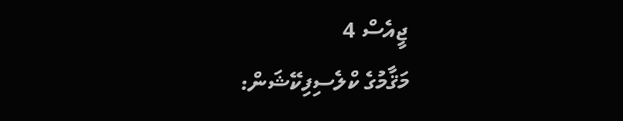ޖީއެސް 4
މަޤާމުގެ ކްލެސިފިކޭޝަން: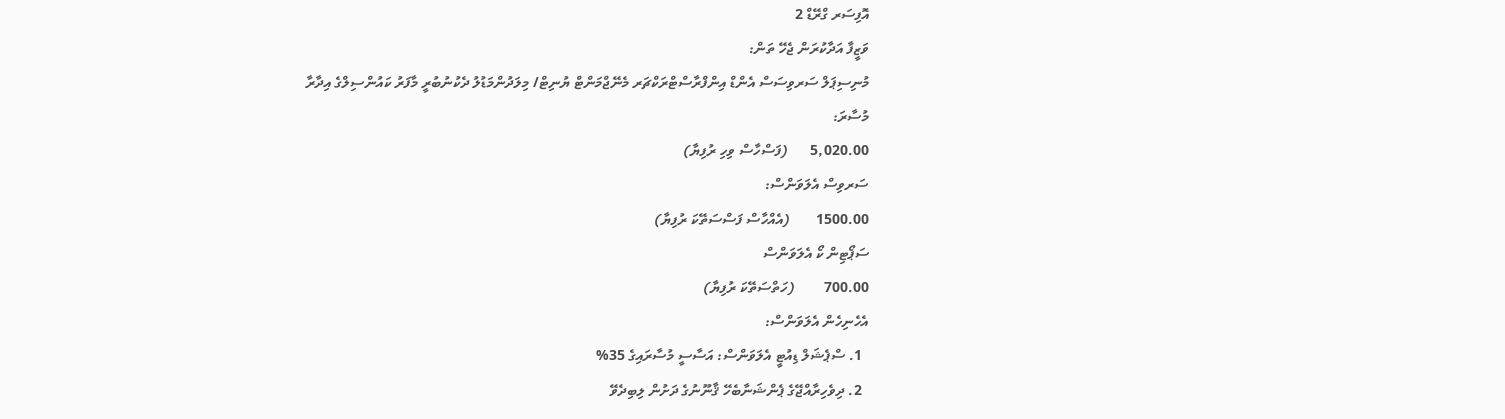އޮފިސަރ ގްރޭޑް 2
ވަޒީފާ އަދާކުރަން ޖެހޭ ތަން:
މުނިސިޕަލް ސަރވިސަސް އެންޑް އިންފްރާސްޓްރަކްޗަރ މެނޭޖްމަންޓް ޔުނިޓް/ މިލަދުންމަޑުލު ދެކުނުބުރީ މާފަރު ކައުންސިލްގެ އިދާރާ
މުސާރަ:
5,020.00      (ފަސްހާސް ވިހި ރުފިޔާ)
ސަރވިސް އެލަވަންސް:
1500.00       (އެއްހާސް ފަސްސަތޭކަ ރުފިޔާ)
ސަޕޯޓިން ކޯ އެލަވަންސް
700.00        (ހަތްސަތޭކަ ރުފިޔާ)
އެހެނިހެން އެލަވަންސް:
  1. ސްޕެޝަލް ޑިއުޓީ އެލަވަންސް: އަސާސީ މުސާރައިގެ 35%
  2. ދިވެހިރާއްޖޭގެ ޕެންޝަނާބެހޭ ޤާނޫނުގެ ދަށުން ލިބިދެވޭ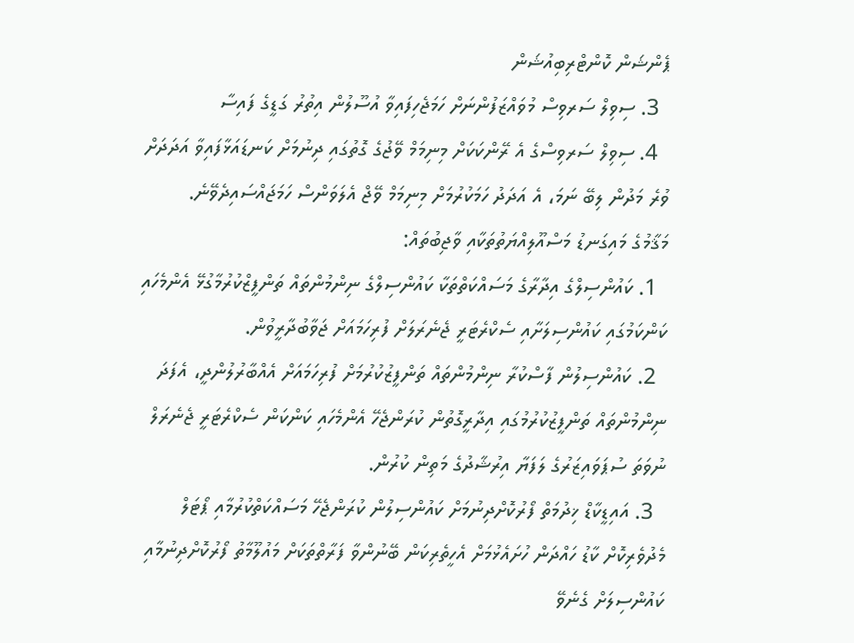ޕެންޝަން ކޮންޓްރިބިއުޝަން
  3. ސިވިލް ސަރވިސް މުވައްޒަފުންނަށް ހަމަޖެހިފައިވާ އުސޫލުން އިތުރު ގަޑީގެ ފައިސާ
  4. ސިވިލް ސަރވިސްގެ އެ ރޭންކަކަށް މިނިމަމް ވޭޖުގެ ގޮތުގައި ދިނުމަށް ކަނޑައަޅާފައިވާ އަދަދަށް ވުރެ މަދުން ލިބޭ ނަމަ، އެ އަދަދު ހަމަކުރުމަށް މިނިމަމް ވޭޖް އެލަވަންސް ހަމަޖައްސައިދެވޭނެ.
މަޤާމުގެ މައިގަނޑު މަސްއޫލިއްޔަތުތަކާއި ވާޖިބުތައް:
  1. ކައުންސިލްގެ އިދާރާގެ މަސައްކަތްތަކާ ކައުންސިލްގެ ނިންމުންތައް ތަންފީޒްކުރުމާގުޅޭ އެންމެހައި ކަންކަމުގައި ކައުންސިލަށާއި ސެކްރެޓަރީ ޖެނެރަލަށް ފުރިހަމައަށް ޖަވާބުދާރީވުން.
  2. ކައުންސިލުން ފާސްކުރާ ނިންމުންތައް ތަންފީޒުކުރުމަށް ފުރިހަމައަށް އެއްބާރުލުންދީ، އެފަދަ ނިންމުންތައް ތަންފީޒުކުރުމުގައި އިދާރީގޮތުން ކުރަންޖެހޭ އެންމެހައި ކަންކަން ސެކްރެޓަރީ ޖެނެރަލް ނުވަތަ ސުޕަވައިޒަރުގެ ލަފަޔާ އިރުޝާދުގެ މަތިން ކުރުން.
  3. އައިޑީކާޑް ޚިދުމަތް ފޯރުކޮށްދިނުމަށް ކައުންސިލުން ކުރަންޖެހޭ މަސައްކަތްކުރުމާއި ޕޯޓަލް މެދުވެރިކޮށް ކާޑު ހައްދަން ހުށައެޅުމަށް އެހީތެރިކަން ބޭނުންވާ ފަރާތްތަކަށް މައުލޫމާތު ފޯރުކޮށްދިނުމާއި ކައުންސިލަށް ގެނެވޭ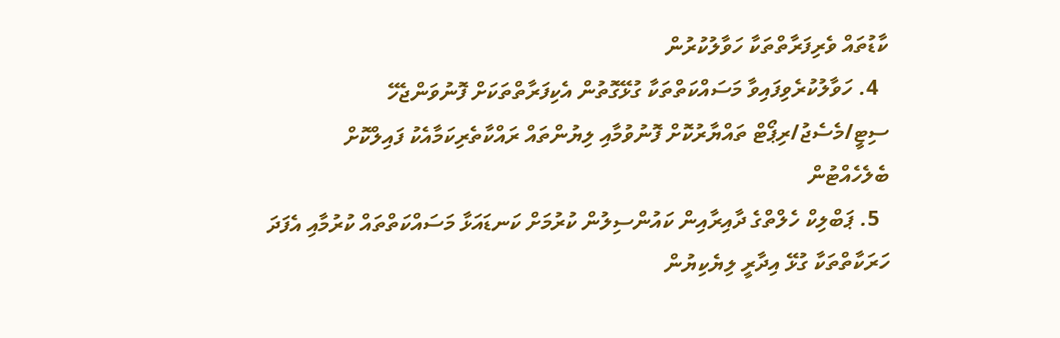ކާޑުތައް ވެރިފަރާތްތަކާ ހަވާލުކުރުން
  4. ހަވާލުކުރެވިފައިވާ މަސައްކަތްތަކާ ގުޅޭގޮތުން އެކިފަރާތްތަކަށް ފޮނުވަންޖެހޭ ސިޓީ/މެސެޖު/ރިޕޯޓް ތައްޔާރުކޮށް ފޮނުވުމާއި ލިޔުންތައް ރައްކާތެރިކަމާއެކު ފައިލްކޮށް ބެލެހެއްޓުން
  5. ޕަބްލިކް ހެލްތްގެ ދާއިރާއިން ކައުންސިލުން ކުރުމަށް ކަނޑައަޅާ މަސައްކަތްތައް ކުރުމާއި އެފަދަ ހަރަކާތްތަކާ ގުޅޭ އިދާރީ ލިޔެކިޔުން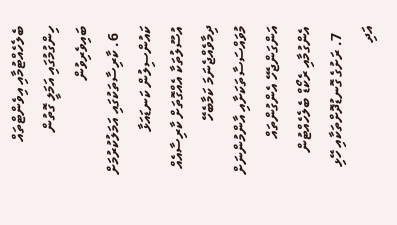ބެލެހެއްޓުމާއި އިވެންޓްތައް ހިންގުމުގައި އަމަލީ ގޮތުން ބައިވެރިވުން
  6. ކާރިސާތަކުގައި އަމަލުކުރުމަށް ކައުންސިލުން ކަނޑައަޅާ އުސޫލުތަކާ އެއްގޮތަށް ކާރިސާއެއް ދިމާވެއްޖެނަމަ ކަމާބެހޭ މުވައްސަސާތަކަށާއި އާންމުންނަށް އަންގަންޖެހޭ އެންގުންތައް އެންގުމާއި ރެކޯޑް ބެލެހެއްޓުން
  7. ރަށުގެ ގޮނޑުދޮށްތަކާއި ހޭޅި އަދި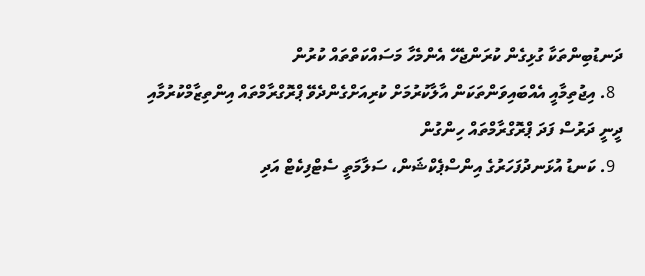ދަނޑުބިންތަކާ ގުޅިގެން ކުރަންޖެހޭ އެންމެހާ މަސައްކަތްތައް ކުރުން
  8. އިޖުތިމާއީ އެއްބައިވަންތަކަން އާލާކުރުމަށް ކުރިއަށްގެންދެވޭ ޕްރޮގްރާމްތައް އިންތިޒާމްކުރުމާއި ދީނީ ދަރުސް ފަދަ ޕްރޮގްރާމްތައް ހިންގުން
  9. ކަނޑު އުޅަނދުފަހަރުގެ އިންސްޕެކްޝަން، ސަލާމަތީ ސެޓްފިކެޓް އަދި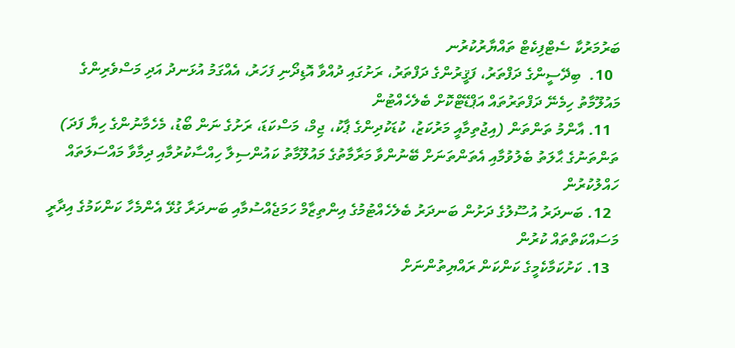ބަރުމަރުކާ ސެޓްފިކެޓް ތައްޔާރުކުރުނ
  10.  ބިދޭސީންގެ ދަފްތަރު، ފަޤީރުންގެ ދަފްތަރު، ރަށުގައި ދުއްވާ އޮޑިދޯނި ފަހަރު، އެއްގަމު އުޅަނދު އަދި މަސްވެރިންގެ މައުލޫމާތު ހިމެނޭ ދަފްތަރުތައް އަޕްޑޭޓްކޮށް ބެލެހެއްޓުން
  11. އާންމު ތަންތަން (އިޖުތިމާއީ މަރުކަޒު، ކުޑަކުދިންގެ ޕާކު، ޖިމް، މަސްކަޑަ، ރަށުގެ ނަން ބޯޑު، މެހެމާނުންގެ ހިޔާ ފަދަ) ތަންތަނުގެ ޙާލަތު ބެލުވުމާއި އެތަންތަނަށް ބޭނުންވާ މަރާމާތުގެ މައުލޫމާތު ކައުންސިލާ ހިއްސާކުރުމާއި ދިމާވާ މައްސަލަތައް ހައްލުކުރުން
  12. ބަނދަރު އުސޫލުގެ ދަށުން ބަނދަރު ބެލެހެއްޓުމުގެ އިންތިޒާމް ހަމަޖެއްސުމާއި ބަނދަރާ ގުޅޭ އެންމެހާ ކަންކަމުގެ އިދާރީ މަސައްކަތްތައް ކުރުން
  13. ކަށުކަމާކެމީގެ ކަންކަން ރައްޔިތުންނަށް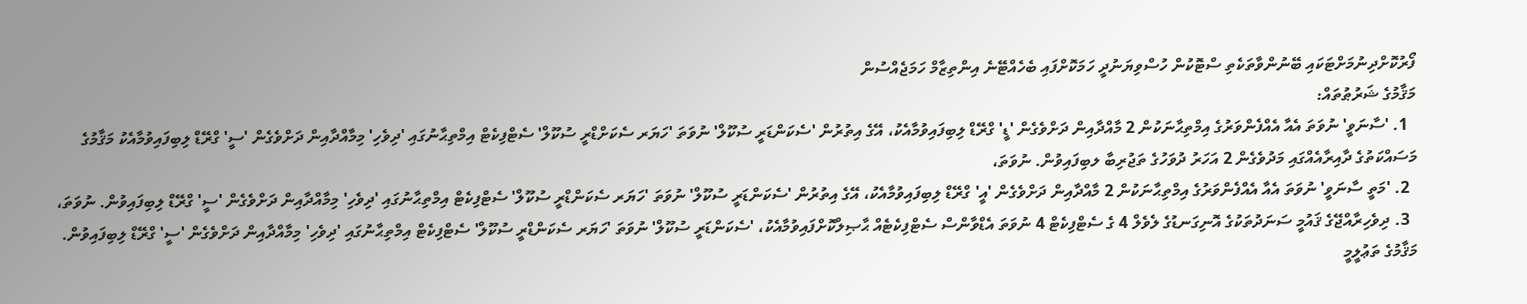ފޯރުކޮށްދިނުމަށްޓަކައި ބޭނުންވާތަކެތި ސްޓޮކުން ހުސްވިޔަނުދީ ހަމަކޮށްފައި ބެހެއްޓޭނެ އިންތިޒާމް ހަމަޖެއްސުން
މަޤާމުގެ ޝަރުޠުތައް:
  1. 'ސާނަވީ' ނުވަތަ އެއާ އެއްފެންވަރުގެ އިމްތިޙާނަކުން 2 މާއްދާއިން ދަށްވެގެން 'ޑީ' ގްރޭޑް ލިބިފައިވުމާއެކު، އޭގެ އިތުރުން 'ސެކަންޑަރީ ސުކޫލް' ނުވަތަ 'ހަޔަރ ސެކަށްޑްރީ ސުކޫލް' ސެޓްފިކެޓް އިމްތިޙާނުގައި 'ދިވެހި' މިމާއްދާއިން ދަށްވެގެން 'ސީ' ގްރޭޑް ލިބިފައިވުމާއެކު މަޤާމުގެ މަސައްކަތުގެ ދާއިރާއެއްގައި މަދުވެގެން 2 އަހަރު ދުވަހުގެ ތަޖުރިބާ ލބިފައިވުން. ނުވަތަ،
  2. 'މަތީ ސާނަވީ' ނުވަތަ އެއާ އެއްފެންވަރުގެ އިމްތިޙާނަކުން 2 މާއްދާއިން ދަށްވެގެން 'އީ' ގްރޭޑް ލިބިފައިވުމާއެކު، އޭގެ އިތުރުން 'ސެކަންޑަރީ ސުކޫލް' ނުވަތަ 'ހަޔަރ ސެކަންޑްރީ ސުކޫލް' ސެޓްފިކެޓް އިމްތިޙާނުގައި 'ދިވެހި' މިމާއްދާއިން ދަށްވެގެން 'ސީ' ގްރޭޑް ލިބިފައިވުން. ނުވަތަ،
  3. ދިވެހިރާއްޖޭގެ ޤައުމީ ސަނަދުތަކުގެ އޮނިގަނޑުގެ ލެވެލް 4 ގެ ސެޓްފިކެޓް 4 ނުވަތަ އެޑްވާންސް ސެޓްފިކެޓެއް ޙާޞިލްކޮށްފައިވުމާއެކު، 'ސެކަންޑަރީ ސުކޫލް' ނުވަތަ 'ހަޔަރ ސެކަންޑްރީ ސުކޫލް' ސެޓްފިކެޓް އިމްތިޙާނުގައި 'ދިވެހި' މިމާއްދާއިން ދަށްވެގެން 'ސީ' ގްރޭޑް ލިބިފައިވުން.
މަޤާމުގެ ތަޢުލީމީ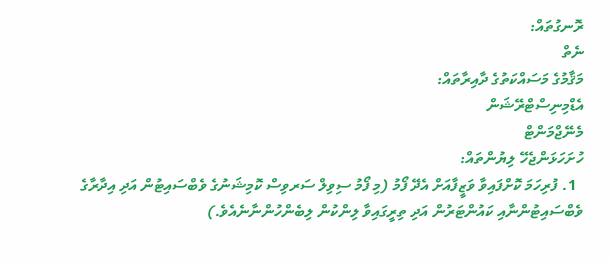ރޮނގުތައް:
ނެތް
މަޤާމުގެ މަސައްކަތުގެ ދާއިރާތައް:
އެޑްމިނިސްޓްރޭޝަން
މެނޭޖްމަންޓް
ހުށަހަޅަންޖެހޭ ލިޔުންތައް:
  1. ފުރިހަމަ ކޮށްފައިވާ ވަޒީފާއަށް އެދޭ ފޯމު (މި ފޯމު ސިވިލް ސަރވިސް ކޮމިޝަނުގެ ވެބްސައިޓުން އަދި އިދާރާގެ ވެބްސައިޓުންނާއި ކައުންޓަރުން އަދި ތިރީގައިވާ ލިންކުން ލިބެންހުންނާނެއެވެ.)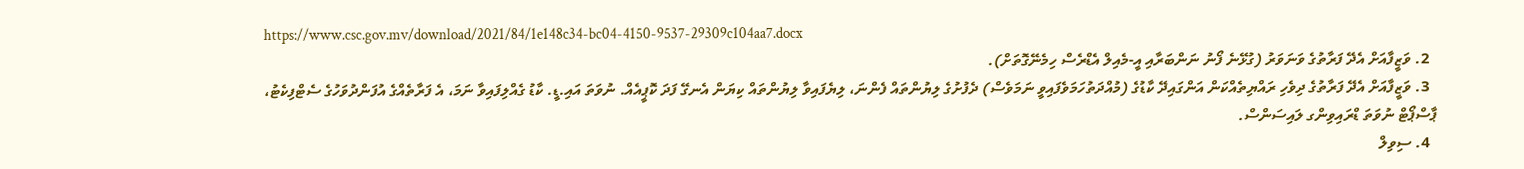https://www.csc.gov.mv/download/2021/84/1e148c34-bc04-4150-9537-29309c104aa7.docx
  2. ވަޒީފާއަށް އެދޭ ފަރާތުގެ ވަނަވަރު (ގުޅޭނެ ފޯނު ނަންބަރާއި އީ-މެއިލް އެޑްރެސް ހިމެނޭގޮތަށް).
  3. ވަޒީފާއަށް އެދޭ ފަރާތުގެ ދިވެހި ރައްޔިތެއްކަން އަންގައިދޭ ކާޑުގެ (މުއްދަތުހަމަވެފައިވީ ނަމަވެސް) ދެފުށުގެ ލިޔުންތައް ފެންނަ، ލިޔެފައިވާ ލިޔުންތައް ކިޔަން އެނގޭ ފަދަ ކޮޕީއެއް. ނުވަތަ އައި.ޑީ. ކާޑު ގެއްލިފައިވާ ނަމަ، އެ ފަރާތެއްގެ އުފަންދުވަހުގެ ސެޓްފިކެޓު، ޕާސްޕޯޓް ނުވަތަ ޑްރައިވިންގ ލައިސަންސް.
  4. ސިވިލް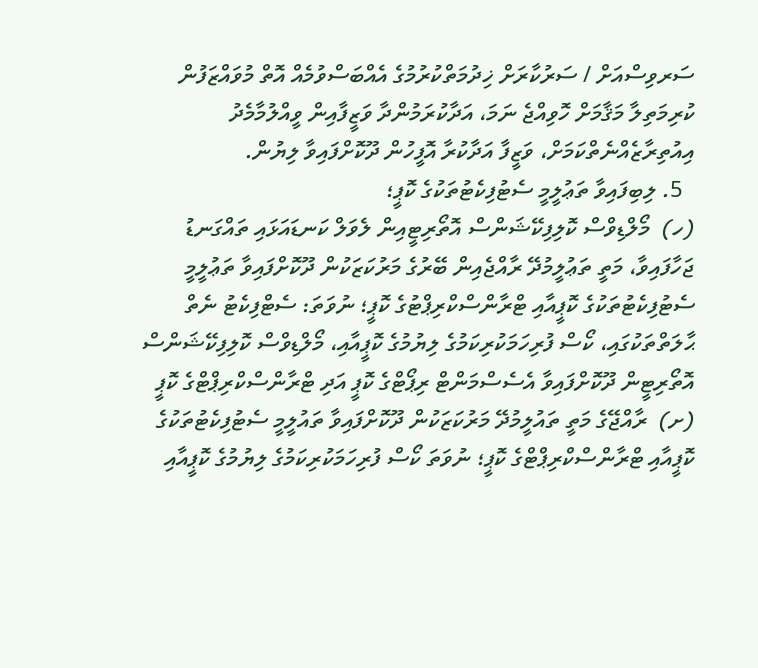ސަރވިސްއަށް / ސަރުކާރަށް ޚިދުމަތްކުރުމުގެ އެއްބަސްވުމެއް އޮތް މުވައްޒަފުން ކުރިމަތިލާ މަޤާމަށް ހޮވިއްޖެ ނަމަ، އަދާކުރަމުންދާ ވަޒީފާއިން ވީއްލުމާމެދު އިއުތިރާޒެއްނެތްކަމަށް، ވަޒީފާ އަދާކުރާ އޮފީހުން ދޫކޮށްފައިވާ ލިޔުން.
  5. ލިބިފައިވާ ތަޢުލީމީ ސެޓުފިކެޓުތަކުގެ ކޮޕީ؛
(ހ)  މޯލްޑިވްސް ކޮލިފިކޭޝަންސް އޮތޯރިޓީއިން ލެވަލް ކަނޑައަޅައި ތައްގަނޑު ޖަހާފައިވާ، މަތީ ތަޢުލީމުދޭ ރާއްޖެއިން ބޭރުގެ މަރުކަޒަކުން ދޫކޮށްފައިވާ ތަޢުލީމީ ސެޓުފިކެޓުތަކުގެ ކޮޕީއާއި ޓްރާންސްކްރިޕްޓުގެ ކޮޕީ؛ ނުވަތަ: ސެޓްފިކެޓު ނެތް ޙާލަތްތަކުގައި، ކޯސް ފުރިހަމަކުރިކަމުގެ ލިޔުމުގެ ކޮޕީއާއި، މޯލްޑިވްސް ކޮލިފިކޭޝަންސް އޮތޯރިޓީން ދޫކޮށްފައިވާ އެސެސްމަންޓް ރިޕޯޓްގެ ކޮޕީ އަދި ޓްރާންސްކްރިޕްޓްގެ ކޮޕީ
(ށ)  ރާއްޖޭގެ މަތީ ތައުލީމުދޭ މަރުކަޒަކުން ދޫކޮށްފައިވާ ތައުލީމީ ސެޓުފިކެޓުތަކުގެ ކޮޕީއާއި ޓްރާންސްކްރިޕްޓްގެ ކޮޕީ؛ ނުވަތަ ކޯސް ފުރިހަމަކުރިކަމުގެ ލިޔުމުގެ ކޮޕީއާއި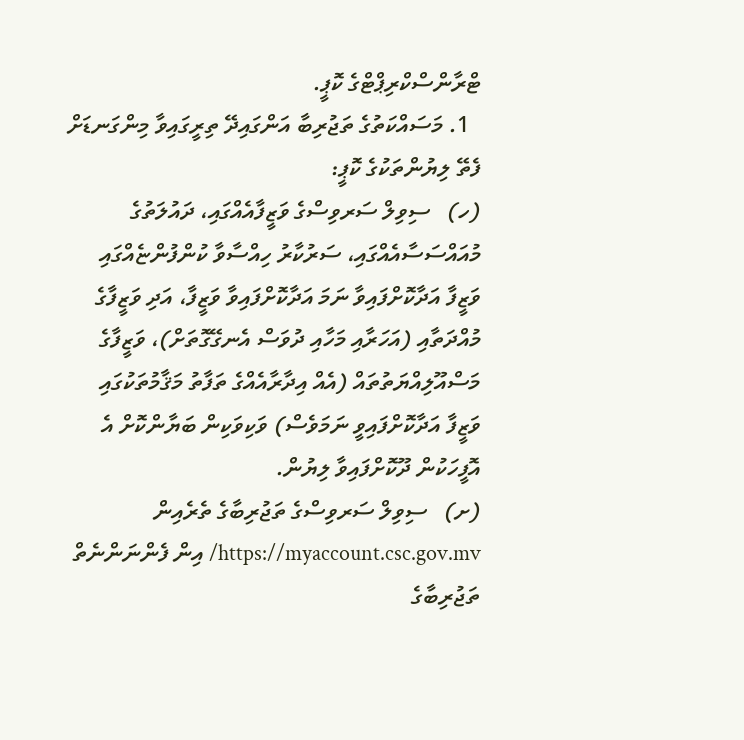ޓްރާންސްކްރިޕްޓްގެ ކޮޕީ.
  1. މަސައްކަތުގެ ތަޖުރިބާ އަންގައިދޭ ތިރީގައިވާ މިންގަނޑަށް ފެތޭ ލިޔުންތަކުގެ ކޮޕީ:
(ހ)   ސިވިލް ސަރވިސްގެ ވަޒީފާއެއްގައި، ދައުލަތުގެ މުއައްސަސާއެއްގައި، ސަރުކާރު ހިއްސާވާ ކުންފުންޏެއްގައި ވަޒީފާ އަދާކޮށްފައިވާ ނަމަ އަދާކޮށްފައިވާ ވަޒީފާ، އަދި ވަޒީފާގެ މުއްދަތާއި (އަހަރާއި މަހާއި ދުވަސް އެނގޭގޮތަށް)، ވަޒީފާގެ މަސްއޫލިއްޔަތުތައް (އެއް އިދާރާއެއްގެ ތަފާތު މަޤާމުތަކުގައި ވަޒީފާ އަދާކޮށްފައިވީ ނަމަވެސް) ވަކިވަކިން ބަޔާންކޮށް އެ އޮފީހަކުން ދޫކޮށްފައިވާ ލިޔުން.
(ށ)   ސިވިލް ސަރވިސްގެ ތަޖުރިބާގެ ތެރެއިން https://myaccount.csc.gov.mv/ އިން ފެންނަންނެތް ތަޖުރިބާގެ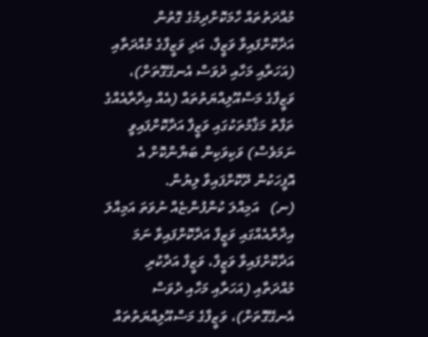މުއްދަތުތައް ހާމަކޮށްދިމުގެ ގޮތުން އަދާކޮށްފައިވާ ވަޒީފާ، އަދި ވަޒީފާގެ މުއްދަތާއި (އަހަރާއި މަހާއި ދުވަސް އެނގޭގޮތަށް)، ވަޒީފާގެ މަސްއޫލިއްޔަތުތައް (އެއް އިދާރާއެއްގެ ތަފާތު މަޤާމުތަކުގައި ވަޒީފާ އަދާކޮށްފައިވީ ނަމަވެސް) ވަކިވަކިން ބަޔާންކޮށް އެ އޮފީހަކުން ދޫކޮށްފައިވާ ލިޔުން.
(ނ)   އަމިއްލަ ކުންފުންޏެއް ނުވަތަ އަމިއްލަ އިދާރާއެއްގައި ވަޒީފާ އަދާކޮށްފައިވާ ނަމަ އަދާކޮށްފައިވާ ވަޒީފާ، ވަޒީފާ އަދާކުރި މުއްދަތާއި (އަހަރާއި މަހާއި ދުވަސް އެނގޭގޮތަށް)، ވަޒީފާގެ މަސްއޫލިއްޔަތުތައް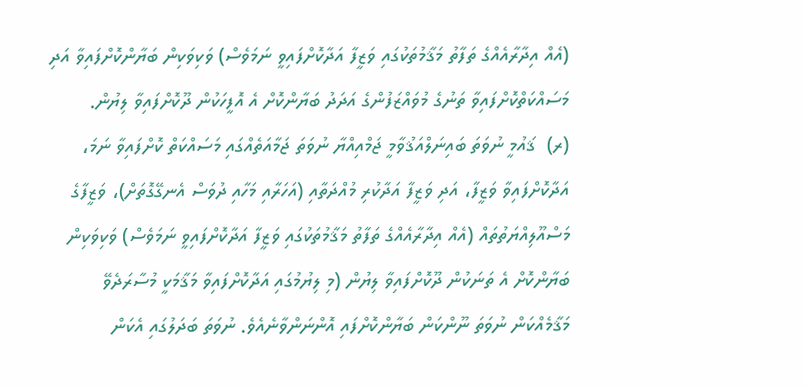(އެއް އިދާރާއެއްގެ ތަފާތު މަޤާމުތަކުގައި ވަޒީފާ އަދާކޮށްފައިވީ ނަމަވެސް) ވަކިވަކިން ބަޔާންކޮށްފައިވާ އަދި މަސައްކަތްކޮށްފައިވާ ތަނުގެ މުވައްޒަފުންގެ އަދަދު ބަޔާންކޮށް އެ އޮފީހަކުން ދޫކޮށްފައިވާ ލިޔުން.
(ރ)  ޤައުމީ ނުވަތަ ބައިނަލްއަޤުވާމީ ޖަމްއިއްޔާ ނުވަތަ ޖަމާއަތެއްގައި މަސައްކަތް ކޮށްފައިވާ ނަމަ، އަދާކޮށްފައިވާ ވަޒީފާ، އަދި ވަޒީފާ އަދާކުރި މުއްދަތާއި (އަހަރާއި މަހާއި ދުވަސް އެނގޭގޮތަށް)، ވަޒީފާގެ މަސްއޫލިއްޔަތުތައް (އެއް އިދާރާއެއްގެ ތަފާތު މަޤާމުތަކުގައި ވަޒީފާ އަދާކޮށްފައިވީ ނަމަވެސް) ވަކިވަކިން ބަޔާންކޮށް އެ ތަނަކުން ދޫކޮށްފައިވާ ލިޔުން (މި ލިޔުމުގައި އަދާކޮށްފައިވާ މަޤާމަކީ މުސާރަދެވޭ މަޤާމެއްކަން ނުވަތަ ނޫންކަން ބަޔާންކޮށްފައި އޮންނަންވާނެއެވެ. ނުވަތަ ބަދަލުގައި އެކަން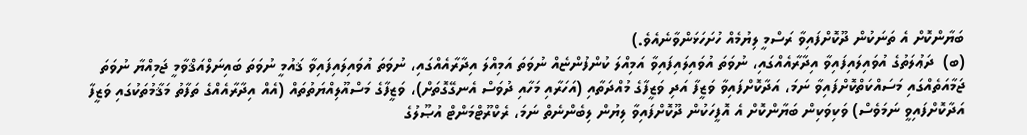ބަޔާންކޮށް އެ ތަނަކުން ދޫކޮށްފައިވާ ރަސްމީ ލިޔުމެއް ހުށަހަޅަންވާނެއެވެ.)
(ބ)  ދަޢުލަތުގެ އުވައިލައިފައިވާ އިދާރާއެއްގައި، ނުވަތަ އުވައިލައިފައިވާ އަމިއްލަ ކުންފުންޏެއް ނުވަތަ އަމިއްލަ އިދާރާއެއްގައި، ނުވަތަ އުވައިލައިފައިވާ ޤައުމީ ނުވަތަ ބައިނަލްއަޤްވާމީ ޖަމިއްޔާ ނުވަތަ ޖަމާއަތެއްގައި މަސައްކަތްކޮށްފައިވާ ނަމަ، އަދާކޮށްފައިވާ ވަޒީފާ އަދި ވަޒީފާގެ މުއްދަތާއި (އަހަރާއި މަހާއި ދުވަސް އެނގޭގޮތަށް)، ވަޒީފާގެ މަސްއޫލިއްޔަތުތައް (އެއް އިދާރާއެއްގެ ތަފާތު މަޤާމުތަކުގައި ވަޒީފާ އަދާކޮށްފައިވީ ނަމަވެސް) ވަކިވަކިން ބަޔާންކޮށް އެ އޮފީހަކުން ދޫކޮށްފައިވާ ލިޔުން ލިބެންނެތް ނަމަ، ރެކްރޫޓްމަންޓް އުޞޫލުގެ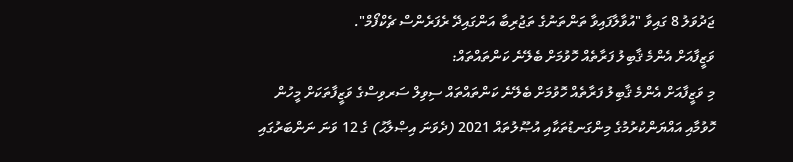ޖަދުވަލު 8 ގައިވާ "އުވާލާފައިވާ ތަންތަނުގެ ތަޖުރިބާ އަންގައިދޭ ރެފަރެންސް ޗެކްފޯމް".
ވަޒީފާއަށް އެންމެ ޤާބިލު ފަރާތެއް ހޮވުމަށް ބެލޭނެ ކަންތައްތައް:
މި ވަޒީފާއަށް އެންމެ ޤާބިލު ފަރާތެއް ހޮވުމަށް ބެލޭނެ ކަންތައްތައް ސިވިލް ސަރވިސްގެ ވަޒީފާތަކަށް މީހުން ހޮވުމާއި އައްޔަންކުރުމުގެ މިންގަނޑުތަކާއި އުޞޫލުތައް 2021 (ދެވަނަ އިޞްލާޙު) ގެ 12 ވަނަ ނަންބަރުގައި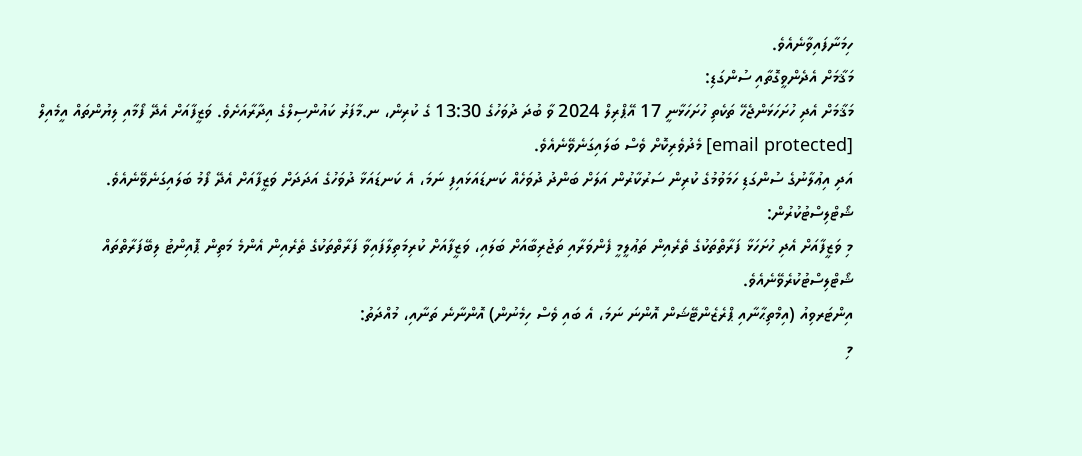ހިމަނާފައިވާނެއެވެ.
މަޤާމަށް އެދެންވީގޮތާއި ސުންގަޑި:
މަޤާމަށް އެދި ހުށަހަޅަންޖެހޭ ތަކެތި ހުށަހަޅާނީ 17 އޭޕްރިލް 2024 ވާ ބުދަ ދުވަހުގެ 13:30 ގެ ކުރިން، ނ.މާފަރު ކައުންސިލްގެ އިދާރާއަށެވެ. ވަޒީފާއަށް އެދޭ ފޯމާއި ލިޔުންތައް އީމެއިލް [email protected] މެދުވެރިކޮށް ވެސް ބަލައިގަނެވޭނެއެވެ.
އަދި އިޢުލާނުގެ ސުންގަޑި ހަމަވުމުގެ ކުރިން ސަރުކާރުން އަލަށް ބަންދު ދުވަހެއް ކަނޑައަޅައިފި ނަމަ، އެ ކަނޑައަޅާ ދުވަހުގެ އަދަދަށް ވަޒީފާއަށް އެދޭ ފޯމު ބަލައިގަނެވޭނެއެވެ.
ޝޯޓްލިސްޓުކުރުން:
މި ވަޒީފާއަށް އެދި ހުށަހަޅާ ފަރާތްތަކުގެ ތެރެއިން ތަޢުލީމީ ފެންވަރާއި ތަޖުރިބާއަށް ބަލައި، ވަޒީފާއަށް ކުރިމަތިލާފައިވާ ފަރާތްތަކުގެ ތެރެއިން އެންމެ މަތިން ޕޮއިންޓު ލިބޭފަރާތްތައް ޝޯޓްލިސްޓުކުރެވޭނެއެވެ.
އިންޓަރވިއު (އިމްތިޙާނާއި ޕްރެޒެންޓޭޝަން އޮންނަ ނަމަ، އެ ބައި ވެސް ހިމެނުން) އޮންނާނެ ތަނާއި، މުއްދަތު:
މި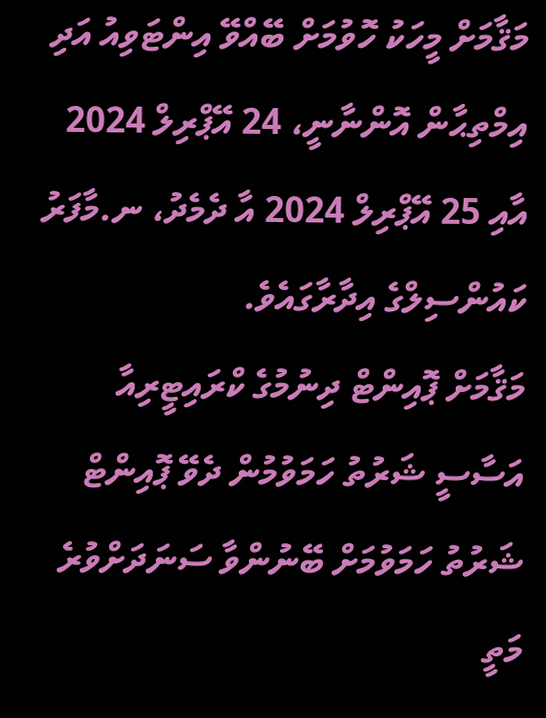މަޤާމަށް މީހަކު ހޮވުމަށް ބޭއްވޭ އިންޓަވިއު އަދި އިމްތިޙާން އޮންނާނީ، 24 އޭޕްރިލް 2024 އާއި 25 އޭޕްރިލް 2024 އާ ދެމެދު، ނ.މާފަރު ކައުންސިލްގެ އިދާރާގައެވެ.
މަޤާމަށް ޕޮއިންޓް ދިނުމުގެ ކްރައިޓީރިއާ
އަސާސީ ޝަރުތު ހަމަވުމުން ދެވޭ ޕޮއިންޓް
ޝަރުތު ހަމަވުމަށް ބޭނުންވާ ސަނަދަށްވުރެ މަތީ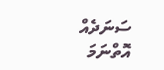ސަނަދެއް އޮތްނަމަ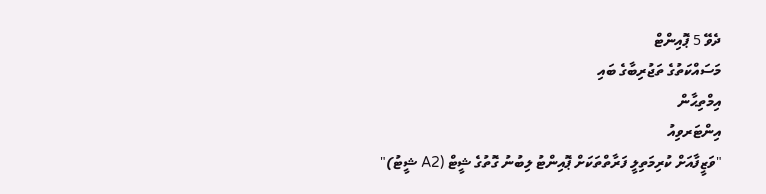ދެވޭ 5 ޕޮއިންޓް
މަސައްކަތުގެ ތަޖުރިބާގެ ބައި
އިމްތިޙާން
އިންޓަރވިއު
"ވަޒީފާއަށް ކުރިމަތިލީ ފަރާތްތަކަށް ޕޮއިންޓު ލިބުނު ގޮތުގެ ޝީޓް (A2 ޝީޓު)"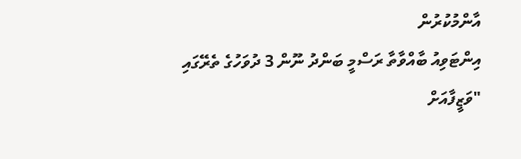އާންމުކުރުން
އިންޓަވިއު ބާއްވާތާ ރަސްމީ ބަންދު ނޫން 3 ދުވަހުގެ ތެރޭގައި "ވަޒީފާއަށް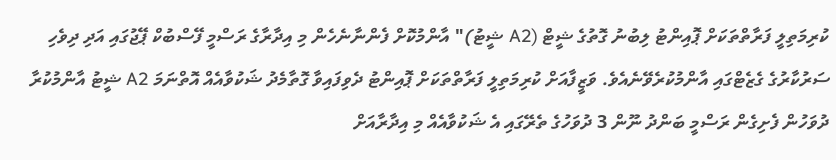ކުރިމަތިލީ ފަރާތްތަކަށް ޕޮއިންޓު ލިބުނު ގޮތުގެ ޝީޓް (A2 ޝީޓު)" އާންމުކޮށް ފެންނާނެހެން މި އިދާރާގެ ރަސްމީ ފޭސްބުކް ޕޭޖުގައި އަދި ދިވެހި ސަރުކާރުގެ ގެޒެޓްގައި އާންމުކުރެވޭނެއެވެ. ވަޒީފާއަށް ކުރިމަތިލީ ފަރާތްތަކަށް ޕޮއިންޓު ދެވިފައިވާ ގޮތާމެދު ޝަކުވާއެއް އޮތްނަމަ A2 ޝީޓު އާންމުކުރާ ދުވަހުން ފެށިގެން ރަސްމީ ބަންދު ނޫން 3 ދުވަހުގެ ތެރޭގައި އެ ޝަކުވާއެއް މި އިދާރާއަށް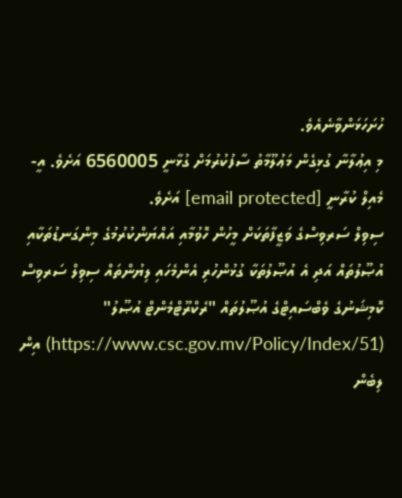ހުށަހަޅަންވާނެއެވެ.
މި އިޢުލާނާ ގުޅިގެން މަޢުލޫމާތު ސާފުކުރުމަށް ގުޅާނީ 6560005 އަށެވެ. އީ-މެއިލް ކުރާނީ [email protected] އަށެވެ.
ސިވިލް ސަރވިސްގެ ވަޒީފާތަކަށް މީހުން ހޮވުމާއި އައްޔަންކުރުމުގެ މިންގަނޑުތަކާއި އުޞޫލުތައް އަދި އެ އުޞޫލުތަކާ ގުޅުންހުރި އެންމެހައި ލިޔުންތައް ސިވިލް ސަރވިސް ކޮމިޝަނުގެ ވެބްސައިޓްގެ އުޞޫލުތައް "ރެކްރޫޓްމެންޓް އުޞޫލު" (https://www.csc.gov.mv/Policy/Index/51) އިން ލިބެން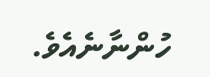ހުންނާނެއެވެ.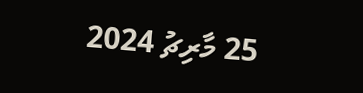25 މާރިޗު 2024